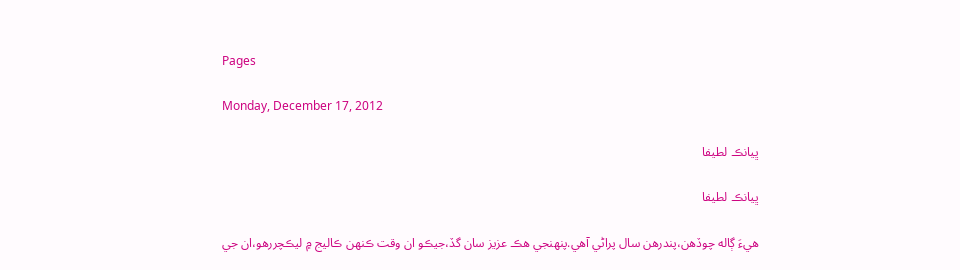Pages

Monday, December 17, 2012

ڀيانڪ لطيفا

ڀيانڪ لطيفا

هيءَ ڳاله چوڏهن،پندرهن سال پراڻي آهي.پنهنجي هڪ عزيز سان گڏ،جيڪو ان وقت ڪنهن ڪاليج ۾ ليڪچررهو،ان جي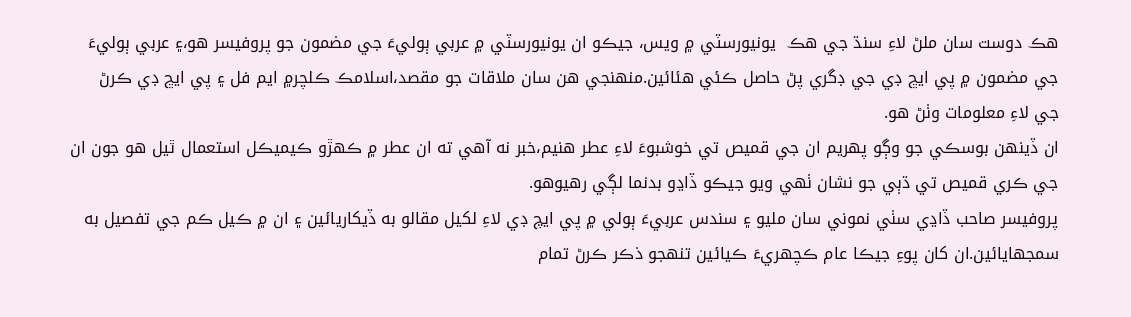هڪ دوست سان ملڻ لاءِ سنڌ جي هڪ  يونيورسٽي ۾ ويس، جيڪو ان يونيورسٽي ۾ عربي ٻوليءَ جي مضمون جو پروفيسر هو،۽ عربي ٻوليءَ جي مضمون ۾ پي ايڇ ڊي جي ڊگري پڻ حاصل ڪئي هئائين.منهنجي هن سان ملاقات جو مقصد،اسلامڪ ڪلچر۾ ايم فل ۽ پي ايڇ ڊي ڪرڻ جي لاءِ معلومات وٺڻ هو.
ان ڏينهن بوسڪي جو وڳو پهريم ان جي قميص تي خوشبوءَ لاءِ عطر هنيم،خبر نه آهي ته ان عطر ۾ ڪهڙو ڪيميڪل استعمال ٿيل هو جون ان جي ڪري قميص تي ڌٻي جو نشان ٺهي ويو جيڪو ڏاڍو بدنما لڳي رهيوهو.
پروفيسر صاحب ڏاڍي سٺي نموني سان مليو ۽ سندس عربيءَ ٻولي ۾ پي ايچ ڊي لاءِ لکيل مقالو به ڏيکاريائين ۽ ان ۾ ڪيل ڪم جي تفصيل به سمجھايائين.ان کان پوءِ جيڪا عام ڪچهريءَ ڪيائين تنهجو ذڪر ڪرڻ تمام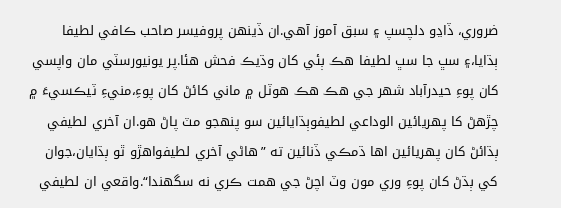ضروري، ڏاڍو دلچسپ ۽ سبق آموز آهي.ان ڏينهن پروفيسر صاحب ڪافي لطيفا ٻڌايا،۽ سڀ جا سڀ لطيفا هڪ ٻئي کان وڌيڪ فحش هئا.پر يونيورسٽي مان واپسي کان پوءِ حيدرآباد شهر جي هڪ هڪ هوٽل ۾ ماني کائڻ کان پوءِ،منيءِ ٽيڪسيءَ ۾ چڙهڻ کا پهريائين الوداعي لطيفوٻڌايائين سو پنهجو مٽ پاڻ هو.ان آخري لطيفي  ٻڌائڻ کان پهريائين اها ڌمڪي ڏنائين ته ”هاڻي آخري لطيفواهڙو ٿو ٻڌايان،جوان کي ٻڌڻ کان پوءِ وري مون وٽ اچڻ جي همت ڪري نه سگهندا“.واقعي ان لطيفي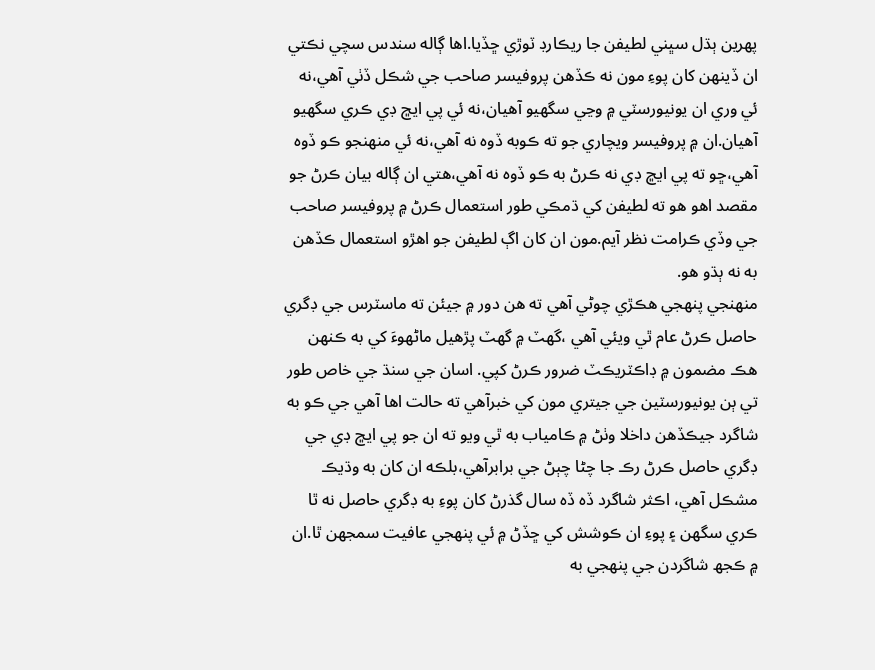پهرين ٻڌل سڀني لطيفن جا ريڪارڊ ٽوڙي ڇڏيا.اها ڳاله سندس سچي نڪتي ان ڏينهن کان پوءِ مون نه ڪڏهن پروفيسر صاحب جي شڪل ڏٺي آهي،نه ئي وري ان يونيورسٽي ۾ وڃي سگھيو آهيان،نه ئي پي ايڇ ڊي ڪري سگھيو آهيان.ان ۾ پروفيسر ويچاري جو ته ڪوبه ڏوه نه آهي،نه ئي منهنجو ڪو ڏوه آهي،ڇو ته پي ايڇ ڊي نه ڪرڻ به ڪو ڏوه نه آهي،هتي ان ڳاله بيان ڪرڻ جو مقصد اهو هو ته لطيفن کي ڌمڪي طور استعمال ڪرڻ ۾ پروفيسر صاحب جي وڏي ڪرامت نظر آيم.مون ان کان اڳ لطيفن جو اهڙو استعمال ڪڏهن به نه ٻڌو هو.
منهنجي پنهجي هڪڙي چوڻي آهي ته هن دور ۾ جيئن ته ماسٽرس جي ڊگري حاصل ڪرڻ عام ٿي ويئي آهي ،گھٽ ۾ گھٽ پڙهيل ماڻهوءَ کي به ڪنهن هڪ مضمون ۾ ڊاڪٽريڪٽ ضرور ڪرڻ کپي. اسان جي سنڌ جي خاص طور تي ٻن يونيورسٽين جي جيتري مون کي خبرآهي ته حالت اها آهي جي ڪو به شاگرد جيڪڏهن داخلا وٺڻ ۾ ڪامياب به ٿي ويو ته ان جو پي ايڇ ڊي جي ڊگري حاصل ڪرڻ رڪ جا چڻا چٻڻ جي برابرآهي،بلڪه ان کان به وڌيڪ مشڪل آهي، اڪثر شاگرد ڏه ڏه سال گذرڻ کان پوءِ به ڊگري حاصل نه ٿا ڪري سگھن ۽ پوءِ ان ڪوشش کي ڇڏڻ ۾ ئي پنهجي عافيت سمجھن ٿا.ان ۾ ڪجھ شاگردن جي پنهجي به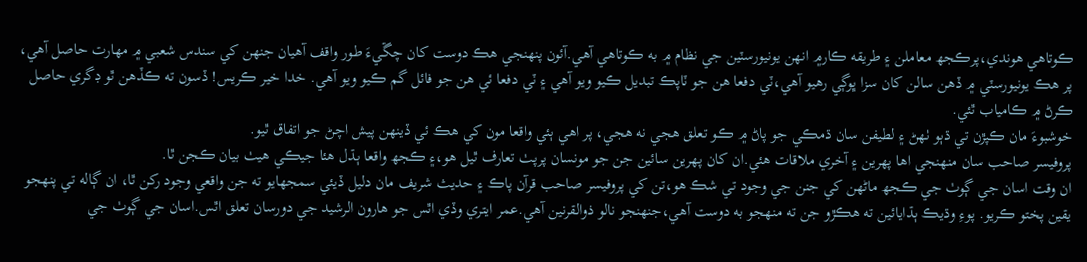ڪوتاهي هوندي،پرڪجھ معاملن ۽ طريقه ڪار۾ انهن يونيورسٽين جي نظام ۾ به ڪوتاهي آهي.آئون پنهنجي هڪ دوست کان چڱيءَ طور واقف آهيان جنهن کي سندس شعبي ۾ مهارت حاصل آهي، پر هڪ يونيورسٽي ۾ ڏهن سالن کان سزا ڀوڳي رهيو آهي،ٽي دفعا هن جو ٽاپڪ تبديل ڪيو ويو آهي ۽ ٽي دفعا ئي هن جو فائل گم ڪيو ويو آهي. خدا خير ڪريس! ڏسون ته ڪڏهن ٿو ڊگري حاصل ڪرڻ ۾ ڪامياب ٿئي.
خوشبوءَ مان ڪپڙن تي ڌٻو ٺهڻ ۽ لطيفن سان ڌمڪي جو پاڻ ۾ ڪو تعلق هجي نه هجي، پر اهي ٻئي واقعا مون کي هڪ ئي ڏينهن پيش اچڻ جو اتفاق ٿيو.
پروفيسر صاحب سان منهنجي اها پهرين ۽ آخري ملاقات هئي.ان کان پهرين سائين جن جو مونسان پرپٺ تعارف ٿيل هو،۽ ڪجھ واقعا ٻڌل هئا جيڪي هيٺ بيان ڪجن ٿا.
ان وقت اسان جي ڳوٺ جي ڪجھ ماڻهن کي جنن جي وجود تي شڪ هو،تن کي پروفيسر صاحب قرآن پاڪ ۽ حديث شريف مان دليل ڏيئي سمجھايو ته جن واقعي وجود رکن ٿا، ان ڳاله تي پنهجو يقين پختو ڪريو. پوءِ وڌيڪ ٻڌايائين ته هڪڙو جن ته منهجو به دوست آهي،جنهنجو نالو ذوالقرنين آهي.عمر ايتري وڏي اٿس جو هارون الرشيد جي دورسان تعلق اٿس.اسان جي ڳوٺ جي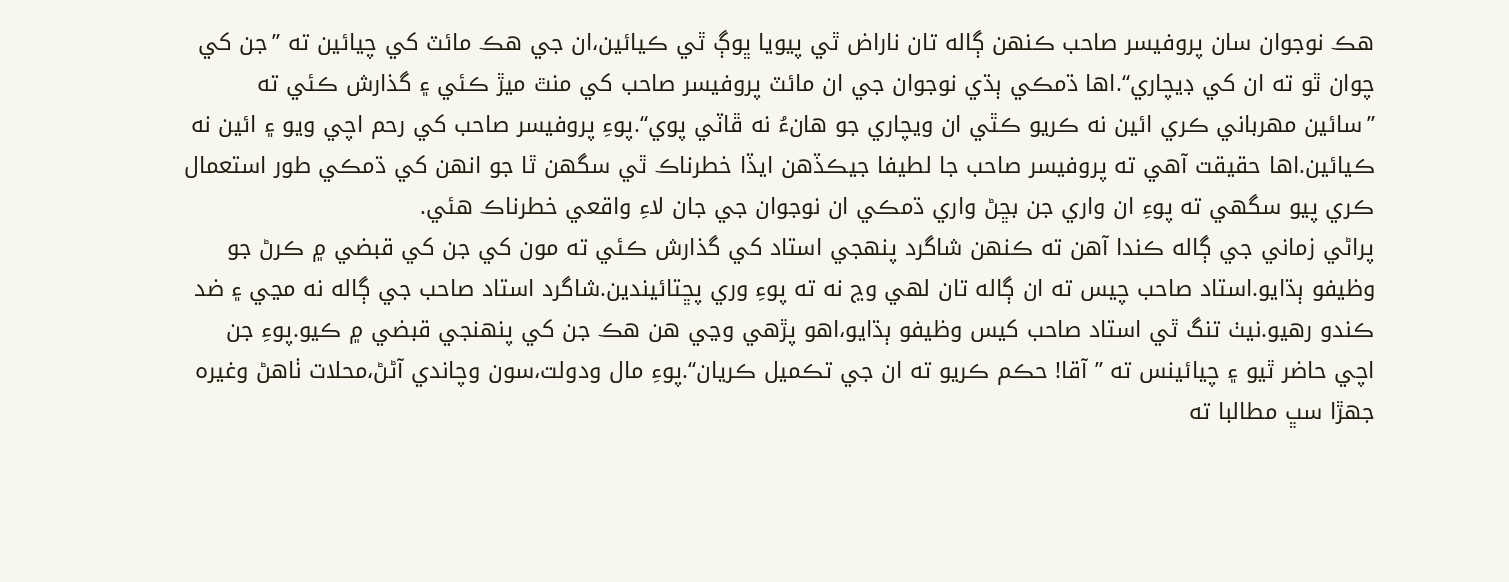هڪ نوجوان سان پروفيسر صاحب ڪنهن ڳاله تان ناراض ٿي پيويا ڀوڳ ٿي ڪيائين،ان جي هڪ مائٽ کي چيائين ته ”جن کي چوان ٿو ته ان کي ڊيچاري“.اها ڌمڪي ٻڌي نوجوان جي ان مائٽ پروفيسر صاحب کي منٿ ميڙ ڪئي ۽ گذارش ڪئي ته ”سائين مهرباني ڪري ائين نه ڪريو ڪٿي ان ويچاري جو هانءُ نه ڦاٽي پوي“.پوءِ پروفيسر صاحب کي رحم اچي ويو ۽ ائين نه ڪيائين.اها حقيقت آهي ته پروفيسر صاحب جا لطيفا جيڪڏهن ايڏا خطرناڪ ٿي سگھن ٿا جو انهن کي ڌمڪي طور استعمال ڪري پيو سگھي ته پوءِ ان واري جن بڇڻ واري ڌمڪي ان نوجوان جي جان لاءِ واقعي خطرناڪ هئي.
پراڻي زماني جي ڳاله ڪندا آهن ته ڪنهن شاگرد پنهجي استاد کي گذارش ڪئي ته مون کي جن کي قبضي ۾ ڪرڻ جو وظيفو ٻڌايو.استاد صاحب چيس ته ان ڳاله تان لهي وڃ نه ته پوءِ وري پڇتائيندين.شاگرد استاد صاحب جي ڳاله نه مڃي ۽ ضد ڪندو رهيو.نيٺ تنگ ٿي استاد صاحب کيس وظيفو ٻڌايو،اهو پڙهي وڃي هن هڪ جن کي پنهنجي قبضي ۾ ڪيو.پوءِ جن اچي حاضر ٿيو ۽ چيائينس ته ”آقا! حڪم ڪريو ته ان جي تڪميل ڪريان“.پوءِ مال ودولت،سون وچاندي آڻڻ،محلات ٺاهڻ وغيره جھڙا سڀ مطالبا ته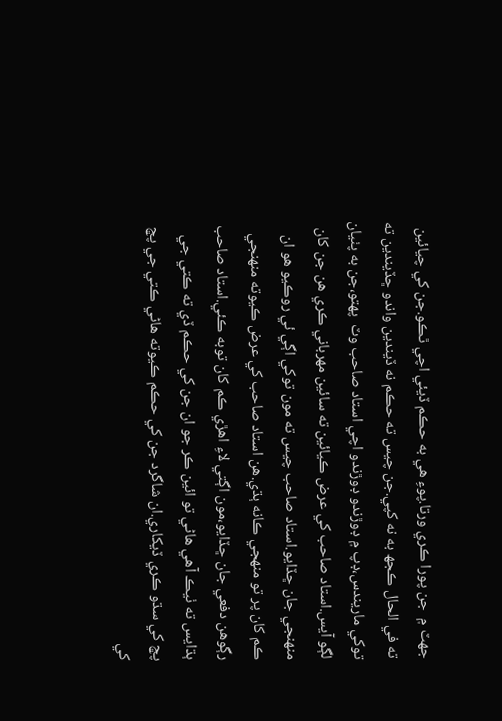جھٽ ۾  جن پورا ڪري ورتا.پوءِ هي به حڪم ڏيئي اچي ٿڪو.جن کي چيائين ته في الحال ڪجھ به نه کپي.جن چيس ته حڪم نه ڏيندين واندو ڇڏيندين ته توکي ماريندس،ڊپ ۾ ڊوڙندو ڊوڙندو اچي استاد صاحب وٽ  پهتو،جن به پٺيان لڳو آيس.استاد صاحب کي عرض ڪيائين ته سائين مهرباني ڪري هن جن کان منهنجي جان ڇڏايو.استاد صاحب چيس ته مون توکي اڳي ئي روڪيو هو ان ڪم کان پر تو منهجي ڪانه ٻڌي.هن استاد صاحب کي عرض ڪيوته منهنجي رڳوهن دفعي جان ڇڏايو،مون اڳتي لاءِ اهڙي ڪم کان توبه ڪئي.استاد صاحب ٻڌايس ته ٺيڪ آهي هاڻي تو ائين ڪر جو ان جن کي حڪم ڏي ته ڪتي جي پڇ کي سڌو ڪري ڏيکاري.ان شاگرد جن کي حڪم ڪيوته هاڻي ڪتي جي پڇ کي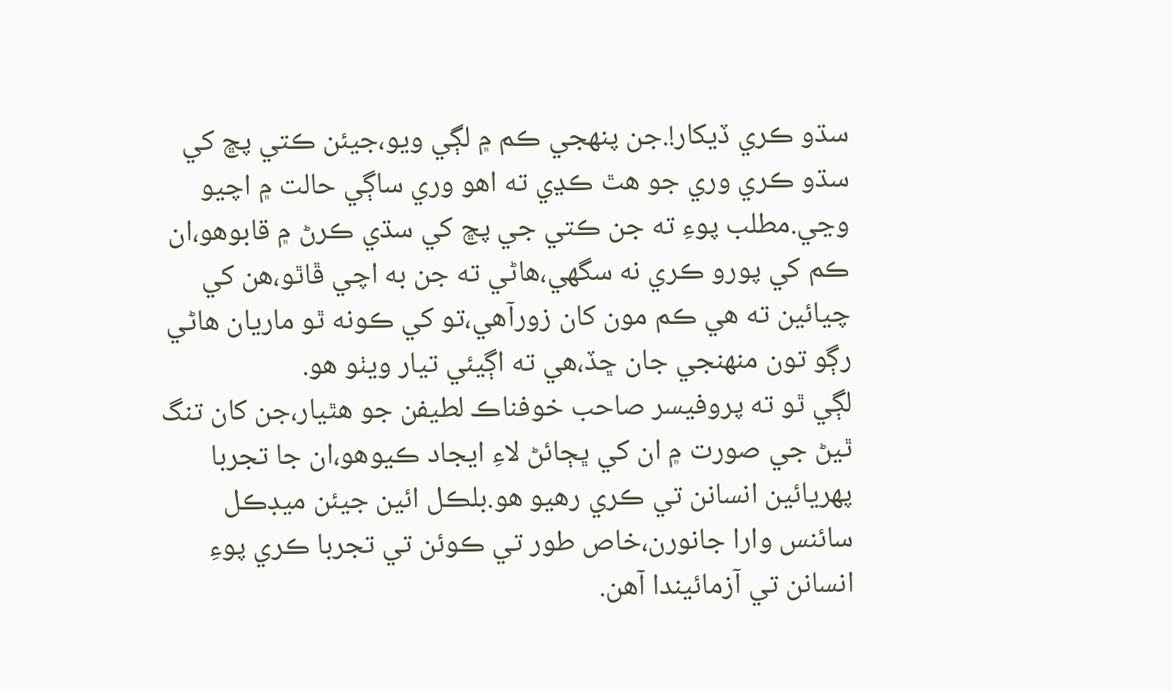سڌو ڪري ڏيکار!.جن پنهجي ڪم ۾ لڳي ويو،جيئن ڪتي پڇ کي سڌو ڪري وري جو هٿ ڪڍي ته اهو وري ساڳي حالت ۾ اچيو وڃي.مطلب پوءِ ته جن ڪتي جي پڇ کي سڌي ڪرڻ ۾ قابوهو،ان ڪم کي پورو ڪري نه سگھي،هاڻي ته جن به اچي ڦاٿو،هن کي چيائين ته هي ڪم مون کان زورآهي،تو کي ڪونه ٿو ماريان هاڻي رڳو تون منهنجي جان ڇڏ،هي ته اڳيئي تيار ويٺو هو.
لڳي ٿو ته پروفيسر صاحب خوفناڪ لطيفن جو هٿيار،جن کان تنگ ٿيڻ جي صورت ۾ ان کي ڀڄائڻ لاءِ ايجاد ڪيوهو،ان جا تجربا پهريائين انسانن تي ڪري رهيو هو.بلڪل ائين جيئن ميڊڪل سائنس وارا جانورن،خاص طور تي ڪوئن تي تجربا ڪري پوءِ انسانن تي آزمائيندا آهن.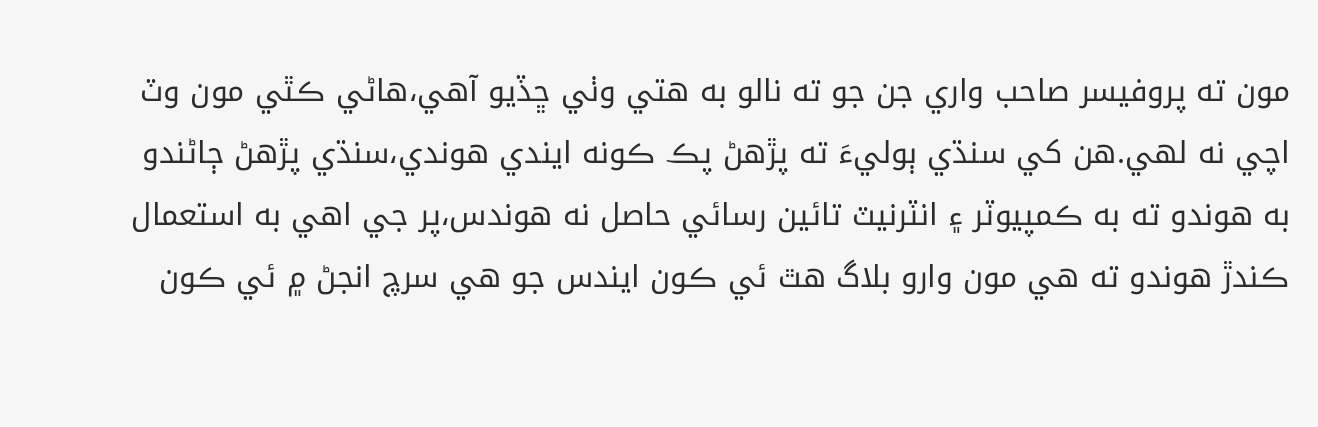مون ته پروفيسر صاحب واري جن جو ته نالو به هتي وٺي ڇڏيو آهي،هاڻي ڪٿي مون وٽ اچي نه لهي.هن کي سنڌي ٻوليءَ ته پڙهڻ پڪ ڪونه ايندي هوندي،سنڌي پڙهڻ ڄاڻندو به هوندو ته به ڪمپيوٽر ۽ انٽرنيٽ تائين رسائي حاصل نه هوندس،پر جي اهي به استعمال ڪندڙ هوندو ته هي مون وارو بلاگ هٿ ئي ڪون ايندس جو هي سرچ انجڻ ۾ ئي ڪون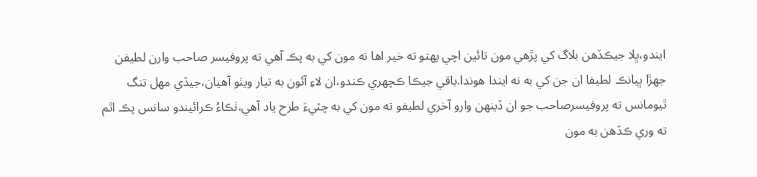ايندو،ڀلا جيڪڏهن بلاگ کي پڙهي مون تائين اچي پهتو ته خير اها ته مون کي به پڪ آهي ته پروفيسر صاحب وارن لطيفن جھڙا ڀيانڪ لطيفا ان جن کي به نه ايندا هوندا.باقي جيڪا ڪچهري ڪندو،ان لاءِ آئون به تيار ويٺو آهيان،جيڏي مهل تنگ ٿيومانس ته پروفيسرصاحب جو ان ڏينهن وارو آخري لطيفو ته مون کي به چٽيءَ طرح ياد آهي،ٺڪاءُ ڪرائيندو سانس پڪ اٿم ته وري ڪڏهن به مون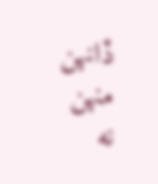ڏانهن منهن نه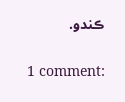ڪندو.

1 comment: